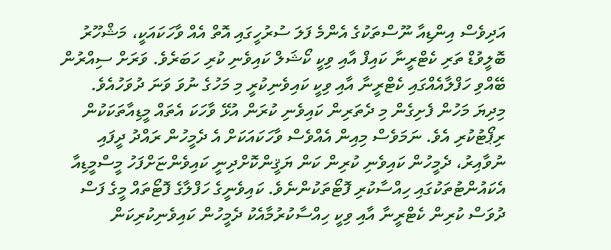އަދިވެސް އިންޑިއާ ނޫސްތަކުގެ އެންމެ ފަލަ ސުރުހީގައި އޮތް އެއް ވާހަކައަކީ، މަޝްހޫރު ބޮލީވުޑް ތަރި ކެޓްރީނާ ކައިފް އާއި ވިކީ ކޯޝަލް ކައިވެނި ކުރި ހަބަރެވެ. ވަރަށް ސިއްރުން ބޭއްވި ހަފްލާއެއްގައި ކެޓްރީނާ އާއި ވިކީ ކައިވެނިކުރީ މި މަހުގެ ނުވަ ވަނަ ދުވަހުއެވެ.
މިދިޔަ މަހުން ފެށިގެން މި ދެތަރިން ކައިވެނި ކުރަން އުޅޭ ވާހަކަ އެތައް މީޑިއާތަކަކުން ރިޕޯޓުކުރި އެވެ. ނަމަވެސް މިއިން އެއްވެސް ވާހަކައަކަށް އެ ދެމީހުން ރައްދު ދީފައި ނުވާއިރު، ދެމީހުން ކައިވެނި ކުރިން ކަން ޔަޤީންކޮށްދިނީ ކައިވެންޏަށްފަހު މީސްމީޑިއާ އެކައުންޓުތަކުގައި ހިއްސާކުރި ފޮޓޯތަކުންނެވެ. ކައިވެނީގެ ހަފްލާގެ ފޮޓޯތައް މީގެ ފަސް ދުވަސް ކުރިން ކެޓްރީނާ އާއި ވިކީ ހިއްސާކުރުމާއެކު ދެމީހުން ކައިވެނިކުރިކަން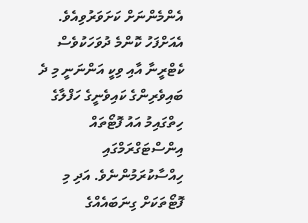އެންމެންނަށް ކަށަވަރުވިއެވެ.
އެއަށްފަހު ކޮންމެ ދުވަހަކުވެސް ކެޓްރީނާ އާއި ވިކީ އަންނަނީ މި ދެ ބައިވެރިންގެ ކައިވެނީގެ ހަފްލާގެ ހިތްގައިމު އައު ފޮޓޯތައް އިންސްޓަގްރަމްގައި ހިއްސާކުރަމުންނެވެ. އަދި މި ފޮޓޯތަކަށް ގިނަބައެއްގެ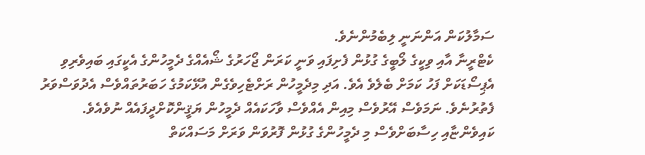ސަމާލުކަން އަންނަނީ ލިބެމުންނެވެ.
ކެޓްރީނާ އާއި ވިކީގެ ލޯބީގެ ގުޅުން ފެށިފައި ވަނީ ކަރަން ޖޯހަރުގެ ޝޯއެއްގެ ދެމީހުންގެ އެކީގައި ބައިވެރިވި އެޕިސޯޑަކަށް ފަހު ކަމަށް ބެލެވެ އެވެ. އަދި މިދެމީހުން ރަށްޓެހިވެގެން އުޅޭކަމުގެ ހަބަރުތައްވެސް އެދުވަސްވަރު ފެތުރުނެވެ. ނަމަވެސް އޭރުވެސް މިއިން އެއްވެސް ވާހަކައެއް ދެމީހުން ޔަޤީންކޮށްދީފައެއް ނުވެއެވެ.
ކައިވެންޏާއި ހިސާބަށްވެސް މި ދެމީހުންގެ ގުޅުން ފޮރުވަން ވަރަށް މަސައްކަތް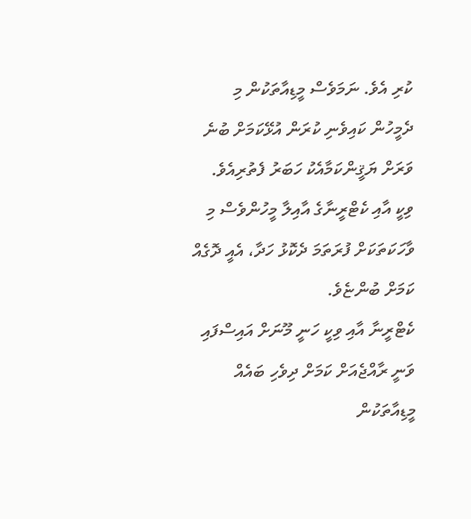ކުރި އެވެ. ނަމަވެސް މީޑިއާތަކުން މި ދެމީހުން ކައިވެނި ކުރަން އުޅޭކަމަށް ބުނެ ވަރަށް ޔަޤީންކަމާއެކު ހަބަރު ފެތުރިއެވެ. ވިކީ އާއި ކެޓްރީނާގެ އާއިލާ މީހުންވެސް މި ވާހަކަތަކަށް ފުރަތަމަ ދެކޮޅު ހަދާ، އެއީ ދޮގެއް ކަމަށް ބުންޏެވެ.
ކެޓްރީނާ އާއި ވިކީ ހަނީ މޫނަށް އައިސްފައި ވަނީ ރާއްޖެއަށް ކަމަށް ދިވެހި ބައެއް މީޑިއާތަކުން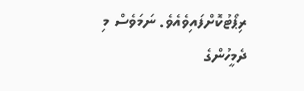ރިޕޯޓުކޮށްފައިވެއެވެ. ނަމަވެސް މި ދެމީހުންގެ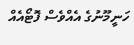ހަނީމޫނުގެ އެއްވެސް ފޮޓޯއެއް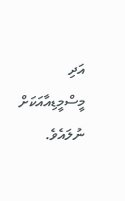އަދި މީސްމީޑިއާއަކަށް ނުލައެވެ.